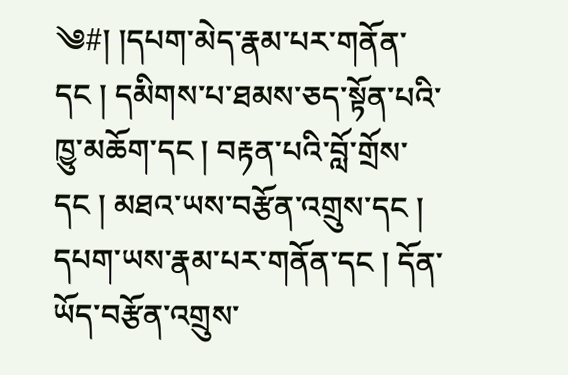༄#། །དཔག་མེད་རྣམ་པར་གནོན་དང ། དམིགས་པ་ཐམས་ཅད་སྟོན་པའི་ཁྱུ་མཆོག་དང ། བརྟན་པའི་བློ་གྲོས་དང ། མཐའ་ཡས་བརྩོན་འགྲུས་དང ། དཔག་ཡས་རྣམ་པར་གནོན་དང ། དོན་ཡོད་བརྩོན་འགྲུས་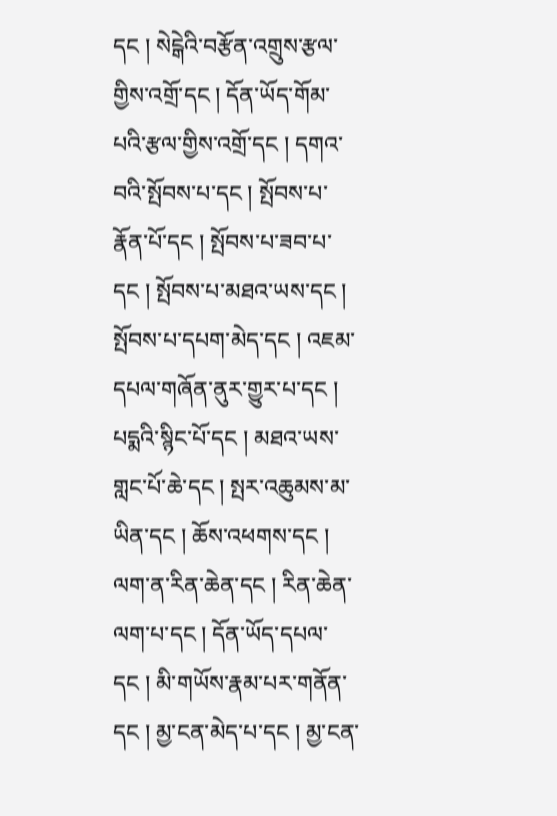དང ། སེངྒེའི་བརྩོན་འགྲུས་རྩལ་གྱིས་འགྲོ་དང ། དོན་ཡོད་གོམ་པའི་རྩལ་གྱིས་འགྲོ་དང ། དགའ་བའི་སྤོབས་པ་དང ། སྤོབས་པ་རྣོན་པོ་དང ། སྤོབས་པ་ཟབ་པ་དང ། སྤོབས་པ་མཐའ་ཡས་དང ། སྤོབས་པ་དཔག་མེད་དང ། འཇམ་དཔལ་གཞོན་ནུར་གྱུར་པ་དང ། པདྨའི་སྙིང་པོ་དང ། མཐའ་ཡས་གླང་པོ་ཆེ་དང ། སྤར་འཆུམས་མ་ཡིན་དང ། ཆོས་འཕགས་དང ། ལག་ན་རིན་ཆེན་དང ། རིན་ཆེན་ལག་པ་དང ། དོན་ཡོད་དཔལ་དང ། མི་གཡོས་རྣམ་པར་གནོན་དང ། མྱ་ངན་མེད་པ་དང ། མྱ་ངན་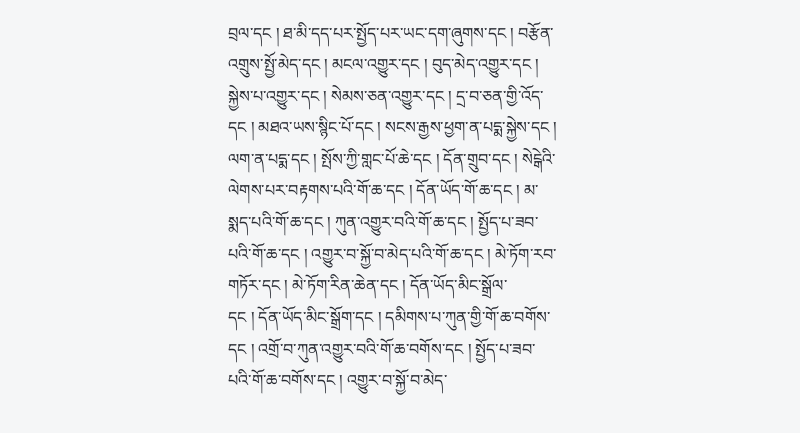བྲལ་དང ། ཐ་མི་དད་པར་སྤྱོད་པར་ཡང་དག་ཞུགས་དང ། བརྩོན་འགྲུས་སྤྱོ་མེད་དང ། མངལ་འགྱུར་དང ། བུད་མེད་འགྱུར་དང ། སྐྱེས་པ་འགྱུར་དང ། སེམས་ཅན་འགྱུར་དང ། དྲ་བ་ཅན་གྱི་འོད་དང ། མཐའ་ཡས་སྙིང་པོ་དང ། སངས་རྒྱས་ཕྱག་ན་པདྨ་སྐྱེས་དང ། ལག་ན་པདྨ་དང ། སྤོས་ཀྱི་གླང་པོ་ཆེ་དང ། དོན་གྲུབ་དང ། སེངྒེའི་ལེགས་པར་བརྟགས་པའི་གོ་ཆ་དང ། དོན་ཡོད་གོ་ཆ་དང ། མ་སྨད་པའི་གོ་ཆ་དང ། ཀུན་འགྱུར་བའི་གོ་ཆ་དང ། སྤྱོད་པ་ཟབ་པའི་གོ་ཆ་དང ། འགྱུར་བ་སྐྱོ་བ་མེད་པའི་གོ་ཆ་དང ། མེ་ཏོག་རབ་གཏོར་དང ། མེ་ཏོག་རིན་ཆེན་དང ། དོན་ཡོད་མིང་སྒྲོལ་
དང ། དོན་ཡོད་མིང་སྒྲོག་དང ། དམིགས་པ་ཀུན་གྱི་གོ་ཆ་བགོས་དང ། འགྲོ་བ་ཀུན་འགྱུར་བའི་གོ་ཆ་བགོས་དང ། སྤྱོད་པ་ཟབ་པའི་གོ་ཆ་བགོས་དང ། འགྱུར་བ་སྐྱོ་བ་མེད་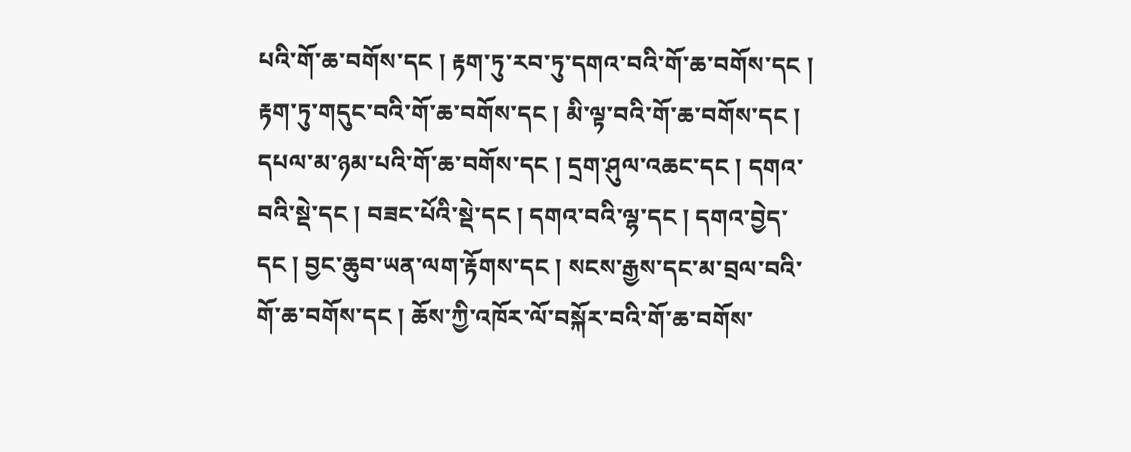པའི་གོ་ཆ་བགོས་དང ། རྟག་ཏུ་རབ་ཏུ་དགའ་བའི་གོ་ཆ་བགོས་དང ། རྟག་ཏུ་གདུང་བའི་གོ་ཆ་བགོས་དང ། མི་ལྟ་བའི་གོ་ཆ་བགོས་དང ། དཔལ་མ་ཉམ་པའི་གོ་ཆ་བགོས་དང ། དྲག་ཤུལ་འཆང་དང ། དགའ་བའི་སྡེ་དང ། བཟང་པོའི་སྡེ་དང ། དགའ་བའི་ལྷ་དང ། དགའ་བྱེད་དང ། བྱང་ཆུབ་ཡན་ལག་རྟོགས་དང ། སངས་རྒྱས་དང་མ་བྲལ་བའི་གོ་ཆ་བགོས་དང ། ཆོས་ཀྱི་འཁོར་ལོ་བསྐོར་བའི་གོ་ཆ་བགོས་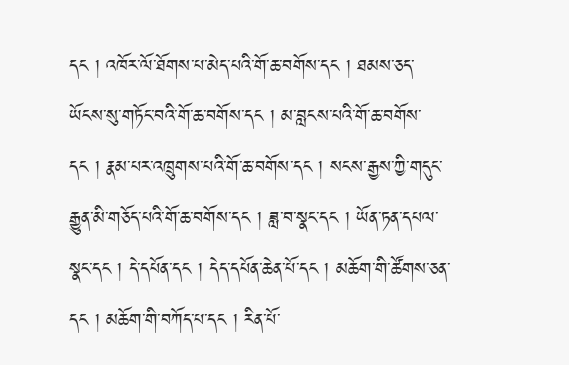དང ། འཁོར་ལོ་ཐོགས་པ་མེད་པའི་གོ་ཆ་བགོས་དང ། ཐམས་ཅད་ཡོངས་སུ་གཏོང་བའི་གོ་ཆ་བགོས་དང ། མ་བླངས་པའི་གོ་ཆ་བགོས་དང ། རྣམ་པར་འཁྲུགས་པའི་གོ་ཆ་བགོས་དང ། སངས་རྒྱས་ཀྱི་གདུང་རྒྱུན་མི་གཅོད་པའི་གོ་ཆ་བགོས་དང ། ཟླ་བ་སྣང་དང ། ཡོན་ཏན་དཔལ་སྣང་དང ། དེ་དཔོན་དང ། དེད་དཔོན་ཆེན་པོ་དང ། མཆོག་གི་ཚོགས་ཅན་དང ། མཆོག་གི་བཀོད་པ་དང ། རིན་པོ་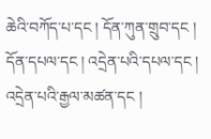ཆེའི་བཀོད་པ་དང ། དོན་ཀུན་གྲུབ་དང ། དོན་དཔལ་དང ། འདྲེན་པའི་དཔལ་དང ། འདྲེན་པའི་རྒྱལ་མཚན་དང །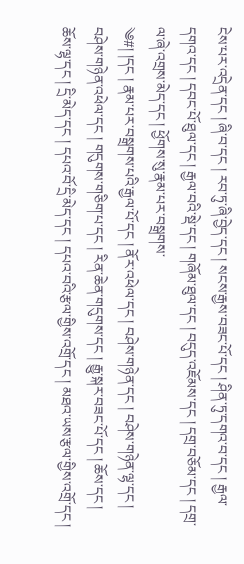ངེས་པར་འདྲེན་དང ། ཞི་བ་དང ། རབ་ཏུ་ཞི་བྱེད་དང ། སངས་རྒྱས་བཟང་པོ་དང ། ཤིན་ཏུ་དགའ་བ་དང ། རྒྱལ་དགའ་དང ། དབང་པོ་ཐུལ་དང ། རྒྱལ་བའི་སྡེ་དང ། གཞོམ་ཐུལ་དང ། བདུད་འཇོམས་དང ། དགྲ་བཅོམ་དང ། དགྲ་ལ་ཞེ་འགྲས་མེད་དང ། ཕྱོགས་སུ་རྣམ་པར་བསྒྲགས་
༄#། །དང ། རྣམ་པར་བསྒྲགས་པའི་རྒྱལ་པོ་དང ། ནོར་འཕེལ་དང ། བཤེས་གཉེན་དང ། བཤེས་གཉེན་ལྷ་དང ། བཤེས་གཉེན་འཕེལ་དང ། གདུགས་གཅིག་པ་དང ། རིན་ཆེན་གདུགས་དང ། རྒྱུ་སྐར་བཟང་པོ་དང ། ཆོས་དང ། ཆོས་ལྷ་དང ། དྲི་མེད་དང ། དཔའ་བོ་དྲི་མེད་དང ། དཔའ་བའི་རྩལ་གྱིས་འགྲོ་དང ། མཐའ་ཡས་རྩལ་གྱིས་འགྲོ་དང །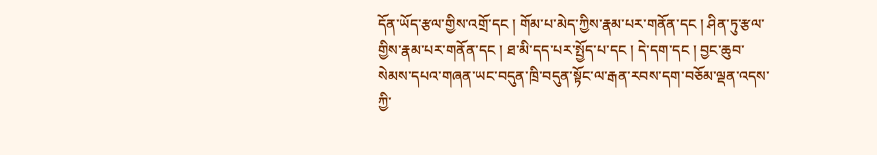དོན་ཡོད་རྩལ་གྱིས་འགྲོ་དང ། གོམ་པ་མེད་ཀྱིས་རྣམ་པར་གནོན་དང ། ཤིན་ཏུ་རྩལ་གྱིས་རྣམ་པར་གནོན་དང ། ཐ་མི་དད་པར་སྤྱོད་པ་དང ། དེ་དག་དང ། བྱང་ཆུབ་སེམས་དཔའ་གཞན་ཡང་བདུན་ཁྲི་བདུན་སྟོང་ལ་རྒན་རབས་དག་བཅོམ་ལྡན་འདས་ཀྱི་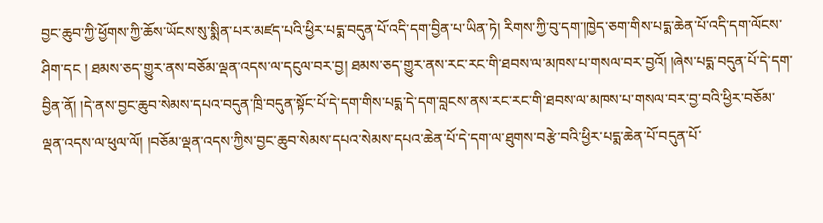བྱང་ཆུབ་ཀྱི་ཕྱོགས་ཀྱི་ཆོས་ཡོངས་སུ་སྨིན་པར་མཛད་པའི་ཕྱིར་པདྨ་བདུན་པོ་འདི་དག་བྱིན་པ་ཡིན་ཏེ། རིགས་ཀྱི་བུ་དག་།ཁྱེད་ཅག་གིས་པདྨ་ཆེན་པོ་འདི་དག་ལོངས་ཤིག་དང ། ཐམས་ཅད་གྱུར་ནས་བཅོམ་ལྡན་འདས་ལ་དངུལ་བར་བྱ། ཐམས་ཅད་གྱུར་ནས་རང་རང་གི་ཐབས་ལ་མཁས་པ་གསལ་བར་བྱའོ། །ཞེས་པདྨ་བདུན་པོ་དེ་དག་བྱིན་ནོ། །དེ་ནས་བྱང་ཆུབ་སེམས་དཔའ་བདུན་ཁྲི་བདུན་སྟོང་པོ་དེ་དག་གིས་པདྨ་དེ་དག་བླངས་ནས་རང་རང་གི་ཐབས་ལ་མཁས་པ་གསལ་བར་བྱ་བའི་ཕྱིར་བཅོམ་ལྡན་འདས་ལ་ཕུལ་ལོ། །བཅོམ་ལྡན་འདས་ཀྱིས་བྱང་ཆུབ་སེམས་དཔའ་སེམས་དཔའ་ཆེན་པོ་དེ་དག་ལ་ཐུགས་བརྩེ་བའི་ཕྱིར་པདྨ་ཆེན་པོ་བདུན་པོ་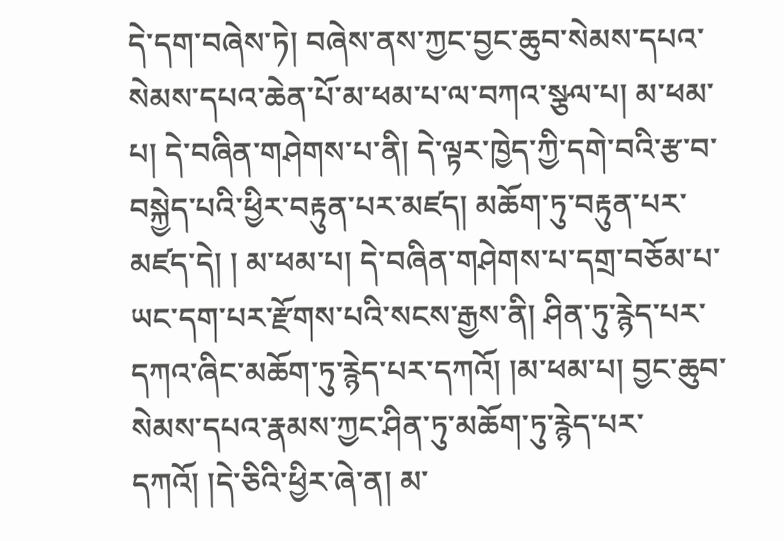དེ་དག་བཞེས་ཏེ། བཞེས་ནས་ཀྱང་བྱང་ཆུབ་སེམས་དཔའ་
སེམས་དཔའ་ཆེན་པོ་མ་ཕམ་པ་ལ་བཀའ་སྩལ་པ། མ་ཕམ་པ། དེ་བཞིན་གཤེགས་པ་ནི། དེ་ལྟར་ཁྱེད་ཀྱི་དགེ་བའི་རྩ་བ་བསྐྱེད་པའི་ཕྱིར་བརྟུན་པར་མཛད། མཆོག་ཏུ་བརྟུན་པར་མཛད་དེ། ། མ་ཕམ་པ། དེ་བཞིན་གཤེགས་པ་དགྲ་བཅོམ་པ་ཡང་དག་པར་རྫོགས་པའི་སངས་རྒྱས་ནི། ཤིན་ཏུ་རྙེད་པར་དཀའ་ཞིང་མཆོག་ཏུ་རྙེད་པར་དཀའོ། །མ་ཕམ་པ། བྱང་ཆུབ་སེམས་དཔའ་རྣམས་ཀྱང་ཤིན་ཏུ་མཆོག་ཏུ་རྙེད་པར་དཀའོ། །དེ་ཅིའི་ཕྱིར་ཞེ་ན། མ་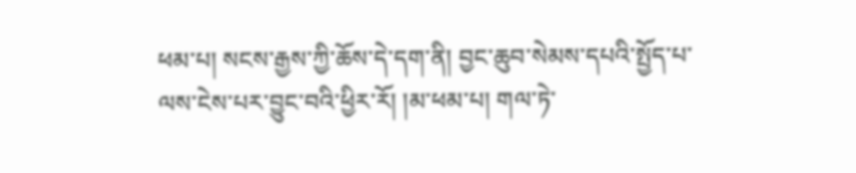ཕམ་པ། སངས་རྒྱས་ཀྱི་ཆོས་དེ་དག་ནི། བྱང་ཆུབ་སེམས་དཔའི་སྤྱོད་པ་ལས་ངེས་པར་བྱུང་བའི་ཕྱིར་རོ། །མ་ཕམ་པ། གལ་ཏེ་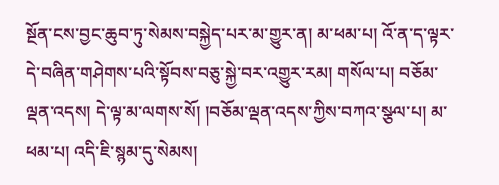སྔོན་ངས་བྱང་ཆུབ་ཏུ་སེམས་བསྐྱེད་པར་མ་གྱུར་ན། མ་ཕམ་པ། འོ་ན་ད་ལྟར་དེ་བཞིན་གཤེགས་པའི་སྟོབས་བཅུ་སྐྱེ་བར་འགྱུར་རམ། གསོལ་པ། བཅོམ་ལྡན་འདས། དེ་ལྟ་མ་ལགས་སོ། །བཅོམ་ལྡན་འདས་ཀྱིས་བཀའ་སྩལ་པ། མ་ཕམ་པ། འདི་ཇི་སྙམ་དུ་སེམས།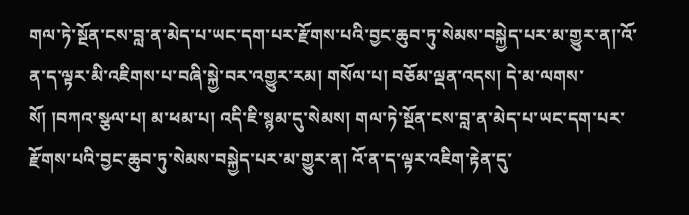གལ་ཏེ་སྔོན་ངས་བླ་ན་མེད་པ་ཡང་དག་པར་རྫོགས་པའི་བྱང་ཆུབ་ཏུ་སེམས་བསྐྱེད་པར་མ་གྱུར་ན།་འོ་ན་ད་ལྟར་མི་འཇིགས་པ་བཞི་སྐྱེ་བར་འགྱུར་རམ། གསོལ་པ། བཅོམ་ལྡན་འདས། དེ་མ་ལགས་སོ། །བཀའ་སྩལ་པ། མ་ཕམ་པ། འདི་ཇི་སྙམ་དུ་སེམས། གལ་ཏེ་སྔོན་ངས་བླ་ན་མེད་པ་ཡང་དག་པར་རྫོགས་པའི་བྱང་ཆུབ་ཏུ་སེམས་བསྐྱེད་པར་མ་གྱུར་ན། འོ་ན་ད་ལྟར་འཇིག་རྟེན་དུ་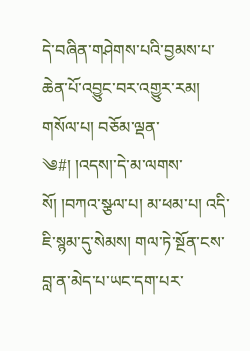དེ་བཞིན་གཤེགས་པའི་བྱམས་པ་ཆེན་པོ་འབྱུང་བར་འགྱུར་རམ། གསོལ་པ། བཅོམ་ལྡན་
༄#། །འདས།་དེ་མ་ལགས་སོ། །བཀའ་སྩལ་པ། མ་ཕམ་པ། འདི་ཇི་སྙམ་དུ་སེམས། གལ་ཏེ་སྔོན་ངས་བླ་ན་མེད་པ་ཡང་དག་པར་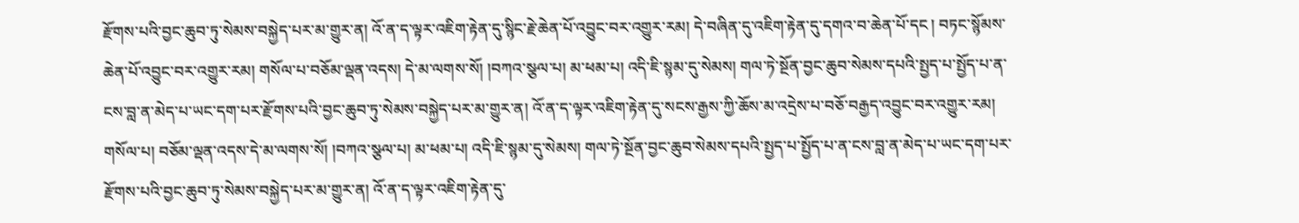རྫོགས་པའི་བྱང་ཆུབ་ཏུ་སེམས་བསྐྱེད་པར་མ་གྱུར་ན། འོ་ན་ད་ལྟར་འཇིག་རྟེན་དུ་སྙིང་རྗེ་ཆེན་པོ་འབྱུང་བར་འགྱུར་རམ། དེ་བཞིན་དུ་འཇིག་རྟེན་དུ་དགའ་བ་ཆེན་པོ་དང ། བཏང་སྙོམས་ཆེན་པོ་འབྱུང་བར་འགྱུར་རམ། གསོལ་པ་བཅོམ་ལྡན་འདས། དེ་མ་ལགས་སོ། །བཀའ་སྩལ་པ། མ་ཕམ་པ། འདི་ཇི་སྙམ་དུ་སེམས། གལ་ཏེ་སྔོན་བྱང་ཆུབ་སེམས་དཔའི་སྤྱད་པ་སྤྱོད་པ་ན་ངས་བླ་ན་མེད་པ་ཡང་དག་པར་རྫོགས་པའི་བྱང་ཆུབ་ཏུ་སེམས་བསྐྱེད་པར་མ་གྱུར་ན། འོ་ན་ད་ལྟར་འཇིག་རྟེན་དུ་སངས་རྒྱས་ཀྱི་ཆོས་མ་འདྲེས་པ་བཅོ་བརྒྱད་འབྱུང་བར་འགྱུར་རམ། གསོལ་པ། བཅོམ་ལྡན་འདས་དེ་མ་ལགས་སོ། །བཀའ་སྩལ་པ། མ་ཕམ་པ། འདི་ཇི་སྙམ་དུ་སེམས། གལ་ཏེ་སྔོན་བྱང་ཆུབ་སེམས་དཔའི་སྤྱད་པ་སྤྱོད་པ་ན་ངས་བླ་ན་མེད་པ་ཡང་དག་པར་རྫོགས་པའི་བྱང་ཆུབ་ཏུ་སེམས་བསྐྱེད་པར་མ་གྱུར་ན། འོ་ན་ད་ལྟར་འཇིག་རྟེན་དུ་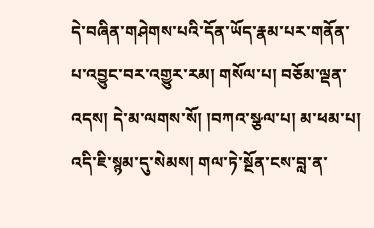དེ་བཞིན་གཤེགས་པའི་དོན་ཡོད་རྣམ་པར་གནོན་པ་འབྱུང་བར་འགྱུར་རམ། གསོལ་པ། བཅོམ་ལྡན་འདས། དེ་མ་ལགས་སོ། །བཀའ་སྩལ་པ། མ་ཕམ་པ། འདི་ཇི་སྙམ་དུ་སེམས། གལ་ཏེ་སྔོན་ངས་བླ་ན་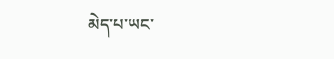མེད་པ་ཡང་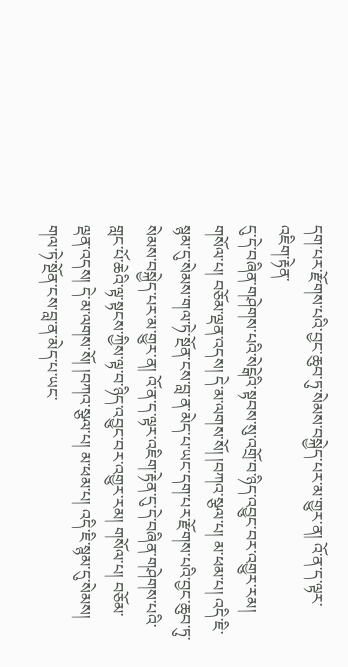དག་པར་རྫོགས་པའི་བྱང་ཆུབ་ཏུ་སེམས་བསྐྱེད་པར་མ་གྱུར་ན། འོ་ན་ད་ལྟར་འཇིག་རྟེན་
དུ་དེ་བཞིན་གཤེགས་པའི་སེངྒེའི་སྟབས་སུ་འགྲོ་བ་ཉིད་འབྱུང་བར་འགྱུར་རམ། གསོལ་པ། བཅོམ་ལྡན་འདས། དེ་མ་ལགས་སོ། །བཀའ་སྩལ་པ། མ་ཕམ་པ། འདི་ཇི་སྙམ་དུ་སེམས་གལ་ཏེ་སྔོན་ངས་བླ་ན་མེད་པ་ཡང་དག་པར་རྫོགས་པའི་བྱང་ཆུབ་ཏུ་སེམས་བསྐྱེད་པར་མ་གྱུར་ན། འོ་ན་ད་ལྟར་འཇིག་རྟེན་དུ་དེ་བཞིན་གཤེགས་པའི་གླང་པོ་ཆེའི་ལྟ་སྟངས་ཀྱིས་ལྟ་བ་ཉིད་འབྱུང་བར་འགྱུར་རམ། གསོལ་པ། བཅོམ་ལྡན་འདས། དེ་མ་ལགས་སོ། །བཀའ་སྩལ་པ། མ་ཕམ་པ། འདི་ཇི་སྙམ་དུ་སེམས། གལ་ཏེ་སྔོན་ངས་བླ་ན་མེད་པ་ཡང་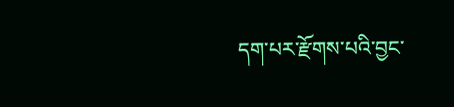དག་པར་རྫོགས་པའི་བྱང་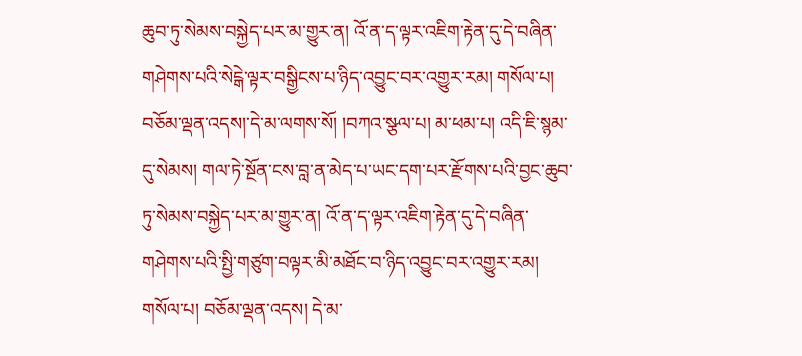ཆུབ་ཏུ་སེམས་བསྐྱེད་པར་མ་གྱུར་ན། འོ་ན་ད་ལྟར་འཇིག་རྟེན་དུ་དེ་བཞིན་གཤེགས་པའི་སེངྒེ་ལྟར་བསྒྱིངས་པ་ཉིད་འབྱུང་བར་འགྱུར་རམ། གསོལ་པ། བཅོམ་ལྡན་འདས།་དེ་མ་ལགས་སོ། །བཀའ་སྩལ་པ། མ་ཕམ་པ། འདི་ཇི་སྙམ་དུ་སེམས། གལ་ཏེ་སྔོན་ངས་བླ་ན་མེད་པ་ཡང་དག་པར་རྫོགས་པའི་བྱང་ཆུབ་ཏུ་སེམས་བསྐྱེད་པར་མ་གྱུར་ན། འོ་ན་ད་ལྟར་འཇིག་རྟེན་དུ་དེ་བཞིན་གཤེགས་པའི་སྤྱི་གཙུག་བལྟར་མི་མཐོང་བ་ཉིད་འབྱུང་བར་འགྱུར་རམ། གསོལ་པ། བཅོམ་ལྡན་འདས། དེ་མ་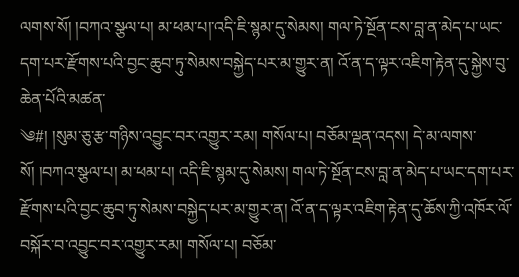ལགས་སོ། །བཀའ་སྩལ་པ། མ་ཕམ་པ།་འདི་ཇི་སྙམ་དུ་སེམས། གལ་ཏེ་སྔོན་ངས་བླ་ན་མེད་པ་ཡང་དག་པར་རྫོགས་པའི་བྱང་ཆུབ་ཏུ་སེམས་བསྐྱེད་པར་མ་གྱུར་ན། འོ་ན་ད་ལྟར་འཇིག་རྟེན་དུ་སྐྱེས་བུ་ཆེན་པོའི་མཚན་
༄#། །སུམ་ཅུ་རྩ་གཉིས་འབྱུང་བར་འགྱུར་རམ། གསོལ་པ། བཅོམ་ལྡན་འདས། དེ་མ་ལགས་སོ། །བཀའ་སྩལ་པ། མ་ཕམ་པ། འདི་ཇི་སྙམ་དུ་སེམས། གལ་ཏེ་སྔོན་ངས་བླ་ན་མེད་པ་ཡང་དག་པར་རྫོགས་པའི་བྱང་ཆུབ་ཏུ་སེམས་བསྐྱེད་པར་མ་གྱུར་ན། འོ་ན་ད་ལྟར་འཇིག་རྟེན་དུ་ཆོས་ཀྱི་འཁོར་ལོ་བསྐོར་བ་འབྱུང་བར་འགྱུར་རམ། གསོལ་པ། བཅོམ་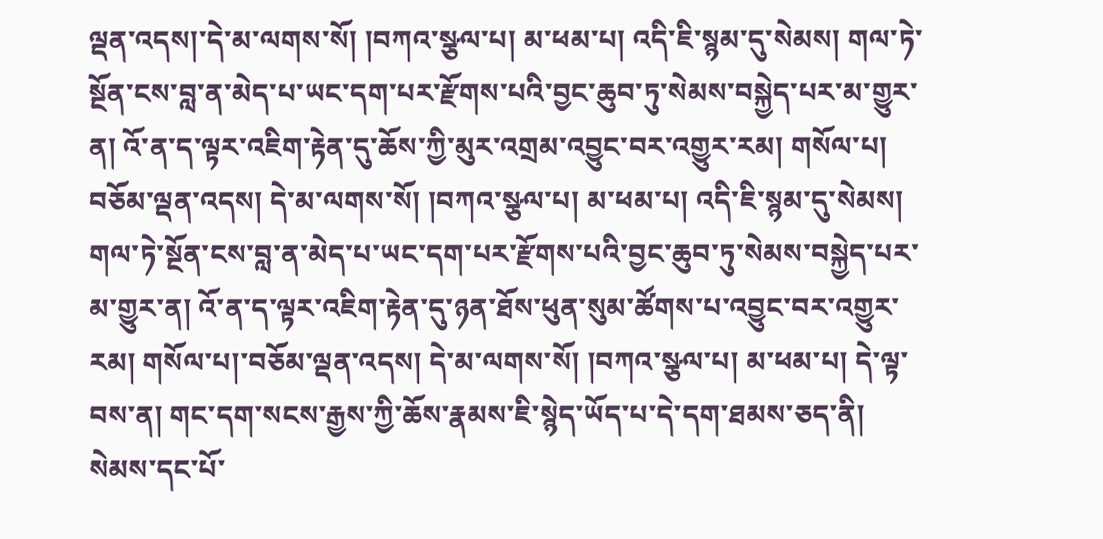ལྡན་འདས།་དེ་མ་ལགས་སོ། །བཀའ་སྩལ་པ། མ་ཕམ་པ། འདི་ཇི་སྙམ་དུ་སེམས། གལ་ཏེ་སྔོན་ངས་བླ་ན་མེད་པ་ཡང་དག་པར་རྫོགས་པའི་བྱང་ཆུབ་ཏུ་སེམས་བསྐྱེད་པར་མ་གྱུར་ན། འོ་ན་ད་ལྟར་འཇིག་རྟེན་དུ་ཆོས་ཀྱི་མུར་འགྲམ་འབྱུང་བར་འགྱུར་རམ། གསོལ་པ། བཅོམ་ལྡན་འདས། དེ་མ་ལགས་སོ། །བཀའ་སྩལ་པ། མ་ཕམ་པ། འདི་ཇི་སྙམ་དུ་སེམས། གལ་ཏེ་སྔོན་ངས་བླ་ན་མེད་པ་ཡང་དག་པར་རྫོགས་པའི་བྱང་ཆུབ་ཏུ་སེམས་བསྐྱེད་པར་མ་གྱུར་ན། འོ་ན་ད་ལྟར་འཇིག་རྟེན་དུ་ཉན་ཐོས་ཕུན་སུམ་ཚོགས་པ་འབྱུང་བར་འགྱུར་རམ། གསོལ་པ།་བཅོམ་ལྡན་འདས། དེ་མ་ལགས་སོ། །བཀའ་སྩལ་པ། མ་ཕམ་པ། དེ་ལྟ་བས་ན། གང་དག་སངས་རྒྱས་ཀྱི་ཆོས་རྣམས་ཇི་སྙེད་ཡོད་པ་དེ་དག་ཐམས་ཅད་ནི། སེམས་དང་པོ་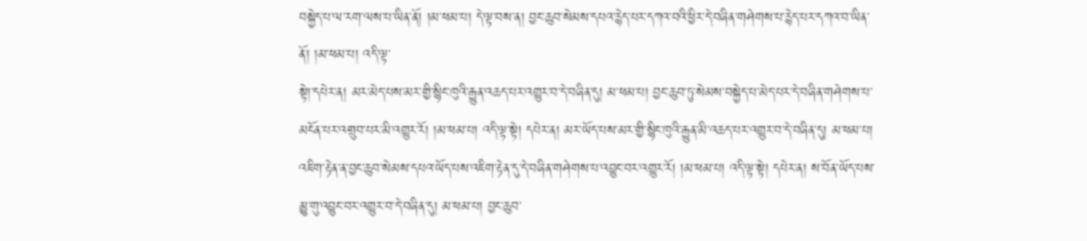བསྐྱེད་པ་ལ་རག་ལས་པ་ཡིན་ནོ། །མ་ཕམ་པ། དེ་ལྟ་བས་ན། བྱང་ཆུབ་སེམས་དཔའ་རྙེད་པར་དཀའ་བའི་ཕྱིར་དེ་བཞིན་གཤེགས་པ་རྙེད་པར་དཀའ་བ་ཡིན་ནོ། །མ་ཕམ་པ། འདི་ལྟ་
སྟེ།་དཔེར་ན། མར་མེད་པས་མར་གྱི་སྙིང་ཁུའི་རྒྱུན་འཆད་པར་འགྱུར་བ་དེ་བཞིན་དུ། མ་ཕམ་པ། བྱང་ཆུབ་ཏུ་སེམས་བསྐྱེད་པ་མེད་པར་དེ་བཞིན་གཤེགས་པ་མངོན་པར་འགྲུབ་པར་མི་འགྱུར་རོ། །མ་ཕམ་པ། འདི་ལྟ་སྟེ། དཔེར་ན། མར་ཡོད་པས་མར་གྱི་སྙིང་ཁུའི་རྒྱུན་མི་འཆད་པར་འགྱུར་བ་དེ་བཞིན་དུ། མ་ཕམ་པ། འཇིག་རྟེན་ན་བྱང་ཆུབ་སེམས་དཔའ་ཡོད་པས་འཇིག་རྟེན་དུ་དེ་བཞིན་གཤེགས་པ་འབྱུང་བར་འགྱུར་རོ། །མ་ཕམ་པ། འདི་ལྟ་སྟེ། དཔེར་ན། ས་བོན་ཡོད་པས་མྱུ་གུ་འབྱུང་བར་འགྱུར་བ་དེ་བཞིན་དུ། མ་ཕམ་པ། བྱང་ཆུབ་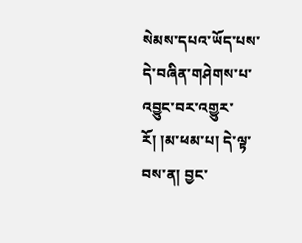སེམས་དཔའ་ཡོད་པས་དེ་བཞིན་གཤེགས་པ་འབྱུང་བར་འགྱུར་རོ། །མ་ཕམ་པ། དེ་ལྟ་བས་ན། བྱང་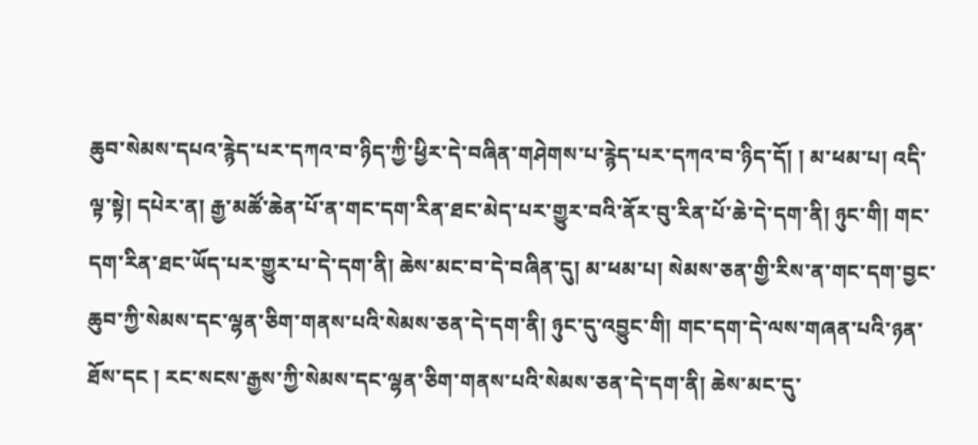ཆུབ་སེམས་དཔའ་རྙེད་པར་དཀའ་བ་ཉིད་ཀྱི་ཕྱིར་དེ་བཞིན་གཤེགས་པ་རྙེད་པར་དཀའ་བ་ཉིད་དོ། ། མ་ཕམ་པ། འདི་ལྟ་སྟེ། དཔེར་ན། རྒྱ་མཚོ་ཆེན་པོ་ན་གང་དག་རིན་ཐང་མེད་པར་གྱུར་བའི་ནོར་བུ་རིན་པོ་ཆེ་དེ་དག་ནི། ཉུང་གི། གང་དག་རིན་ཐང་ཡོད་པར་གྱུར་པ་དེ་དག་ནི། ཆེས་མང་བ་དེ་བཞིན་དུ། མ་ཕམ་པ། སེམས་ཅན་གྱི་རིས་ན་གང་དག་བྱང་ཆུབ་ཀྱི་སེམས་དང་ལྷན་ཅིག་གནས་པའི་སེམས་ཅན་དེ་དག་ནི། ཉུང་དུ་འབྱུང་གི། གང་དག་དེ་ལས་གཞན་པའི་ཉན་ཐོས་དང ། རང་སངས་རྒྱས་ཀྱི་སེམས་དང་ལྷན་ཅིག་གནས་པའི་སེམས་ཅན་དེ་དག་ནི། ཆེས་མང་དུ་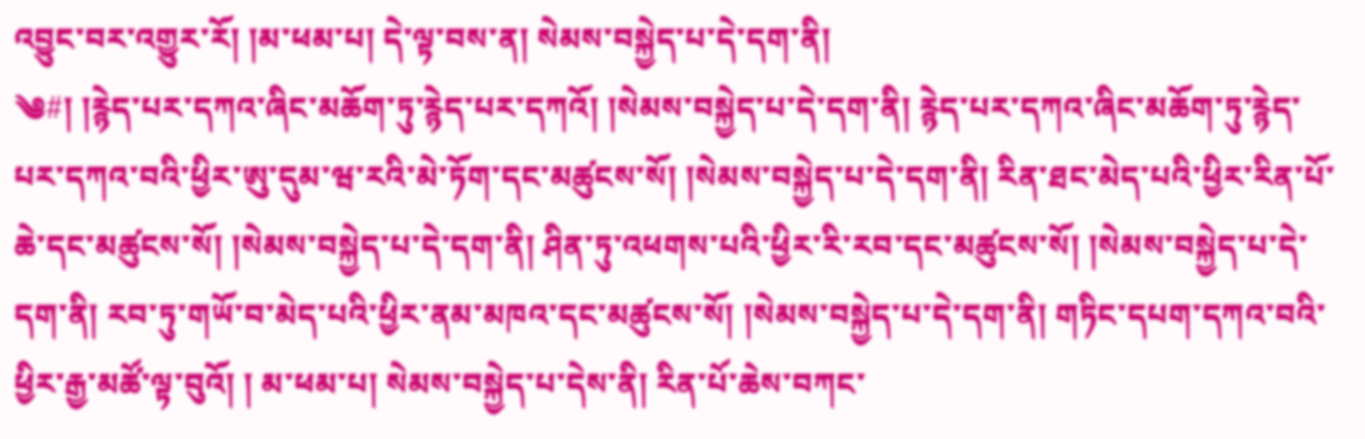འབྱུང་བར་འགྱུར་རོ། །མ་ཕམ་པ། དེ་ལྟ་བས་ན། སེམས་བསྐྱེད་པ་དེ་དག་ནི།
༄#། །རྙེད་པར་དཀའ་ཞིང་མཆོག་ཏུ་རྙེད་པར་དཀའོ། །སེམས་བསྐྱེད་པ་དེ་དག་ནི། རྙེད་པར་དཀའ་ཞིང་མཆོག་ཏུ་རྙེད་པར་དཀའ་བའི་ཕྱིར་ཨུ་དུམ་ཝ་རའི་མེ་ཏོག་དང་མཚུངས་སོ། །སེམས་བསྐྱེད་པ་དེ་དག་ནི། རིན་ཐང་མེད་པའི་ཕྱིར་རིན་པོ་ཆེ་དང་མཚུངས་སོ། །སེམས་བསྐྱེད་པ་དེ་དག་ནི། ཤིན་ཏུ་འཕགས་པའི་ཕྱིར་རི་རབ་དང་མཚུངས་སོ། །སེམས་བསྐྱེད་པ་དེ་དག་ནི། རབ་ཏུ་གཡོ་བ་མེད་པའི་ཕྱིར་ནམ་མཁའ་དང་མཚུངས་སོ། །སེམས་བསྐྱེད་པ་དེ་དག་ནི། གཏིང་དཔག་དཀའ་བའི་ཕྱིར་རྒྱ་མཚོ་ལྟ་བུའོ། ། མ་ཕམ་པ། སེམས་བསྐྱེད་པ་དེས་ནི། རིན་པོ་ཆེས་བཀང་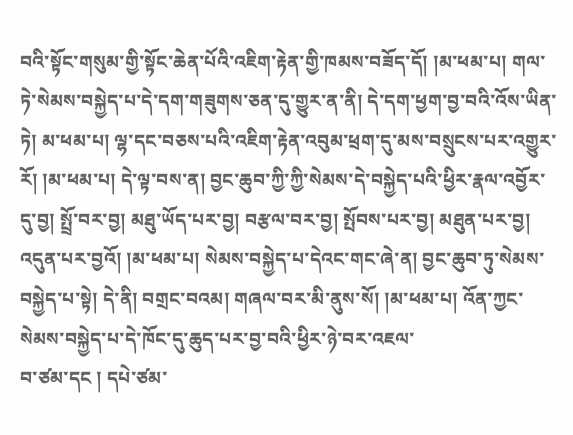བའི་སྟོང་གསུམ་གྱི་སྟོང་ཆེན་པོའི་འཇིག་རྟེན་གྱི་ཁམས་བཟོད་དོ། །མ་ཕམ་པ། གལ་ཏེ་སེམས་བསྐྱེད་པ་དེ་དག་གཟུགས་ཅན་དུ་གྱུར་ན་ནི། དེ་དག་ཕྱག་བྱ་བའི་འོས་ཡིན་ཏེ། མ་ཕམ་པ། ལྷ་དང་བཅས་པའི་འཇིག་རྟེན་འབུམ་ཕྲག་དུ་མས་བསྲུངས་པར་འགྱུར་རོ། །མ་ཕམ་པ། དེ་ལྟ་བས་ན། བྱང་ཆུབ་ཀྱི་ཀྱི་སེམས་དེ་བསྐྱེད་པའི་ཕྱིར་རྣལ་འབྱོར་དུ་བྱ། སྤྲོ་བར་བྱ། མཐུ་ཡོད་པར་བྱ། བརྩལ་བར་བྱ། སྤོབས་པར་བྱ། མཐུན་པར་བྱ། འདུན་པར་བྱའོ། །མ་ཕམ་པ། སེམས་བསྐྱེད་པ་དེའང་གང་ཞེ་ན། བྱང་ཆུབ་ཏུ་སེམས་བསྐྱེད་པ་སྟེ། དེ་ནི། བགྲང་བའམ། གཞལ་བར་མི་ནུས་སོ། །མ་ཕམ་པ། འོན་ཀྱང་སེམས་བསྐྱེད་པ་དེ་ཁོང་དུ་ཆུད་པར་བྱ་བའི་ཕྱིར་ཉེ་བར་འཇལ་
བ་ཙམ་དང ། དཔེ་ཙམ་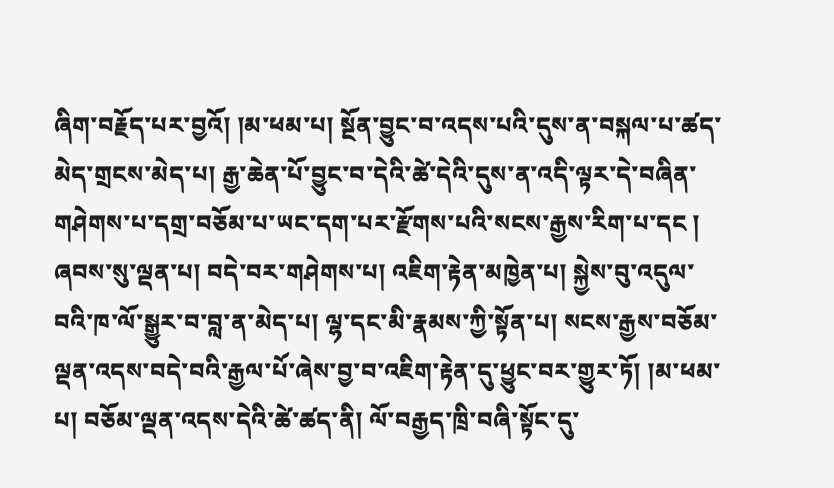ཞིག་བརྗོད་པར་བྱའོ། །མ་ཕམ་པ། སྔོན་བྱུང་བ་འདས་པའི་དུས་ན་བསྐལ་པ་ཚད་མེད་གྲངས་མེད་པ། རྒྱ་ཆེན་པོ་བྱུང་བ་དེའི་ཚེ་དེའི་དུས་ན་འདི་ལྟར་དེ་བཞིན་གཤེགས་པ་དགྲ་བཅོམ་པ་ཡང་དག་པར་རྫོགས་པའི་སངས་རྒྱས་རིག་པ་དང ། ཞབས་སུ་ལྡན་པ། བདེ་བར་གཤེགས་པ། འཇིག་རྟེན་མཁྱེན་པ། སྐྱེས་བུ་འདུལ་བའི་ཁ་ལོ་སྒྱུར་བ་བླ་ན་མེད་པ། ལྷ་དང་མི་རྣམས་ཀྱི་སྟོན་པ། སངས་རྒྱས་བཅོམ་ལྡན་འདས་བདེ་བའི་རྒྱལ་པོ་ཞེས་བྱ་བ་འཇིག་རྟེན་དུ་ཕྱུང་བར་གྱུར་ཏོ། །མ་ཕམ་པ། བཅོམ་ལྡན་འདས་དེའི་ཚེ་ཚད་ནི། ལོ་བརྒྱད་ཁྲི་བཞི་སྟོང་དུ་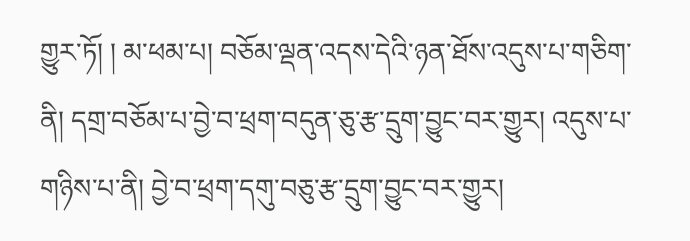གྱུར་ཏོ། ། མ་ཕམ་པ། བཅོམ་ལྡན་འདས་དེའི་ཉན་ཐོས་འདུས་པ་གཅིག་ནི། དགྲ་བཅོམ་པ་བྱེ་བ་ཕྲག་བདུན་ཅུ་རྩ་དྲུག་བྱུང་བར་གྱུར། འདུས་པ་གཉིས་པ་ནི། བྱེ་བ་ཕྲག་དགུ་བཅུ་རྩ་དྲུག་བྱུང་བར་གྱུར།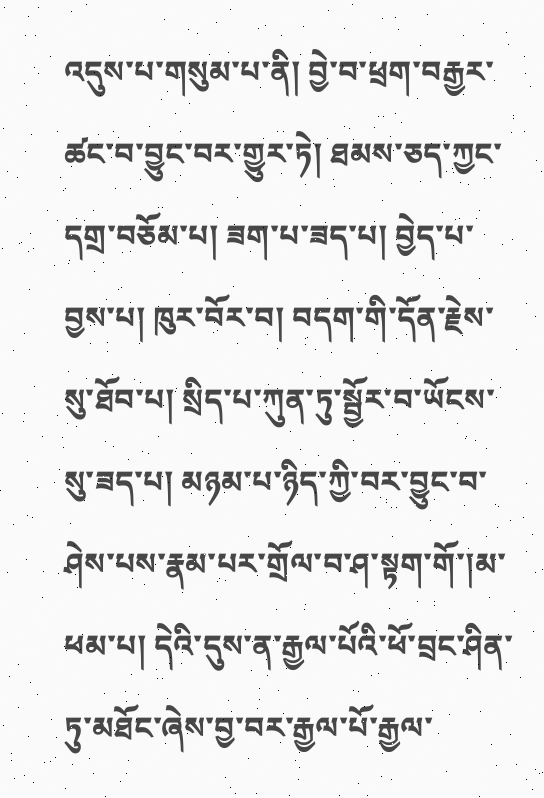འདུས་པ་གསུམ་པ་ནི། བྱེ་བ་ཕྲག་བརྒྱར་ཚང་བ་བྱུང་བར་གྱུར་ཏེ། ཐམས་ཅད་ཀྱང་དགྲ་བཅོམ་པ། ཟག་པ་ཟད་པ། བྱེད་པ་བྱས་པ། ཁུར་བོར་བ། བདག་གི་དོན་རྗེས་སུ་ཐོབ་པ། སྲིད་པ་ཀུན་ཏུ་སྦྱོར་བ་ཡོངས་སུ་ཟད་པ། མཉམ་པ་ཉིད་ཀྱི་བར་བྱུང་བ་ཤེས་པས་རྣམ་པར་གྲོལ་བ་ཤ་སྟག་གོ་།མ་ཕམ་པ། དེའི་དུས་ན་རྒྱལ་པོའི་ཕོ་བྲང་ཤིན་ཏུ་མཐོང་ཞེས་བྱ་བར་རྒྱལ་པོ་རྒྱལ་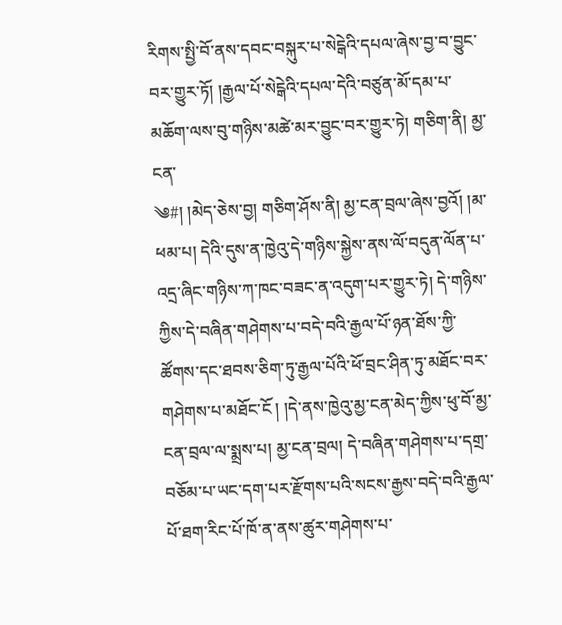རིགས་སྤྱི་བོ་ནས་དབང་བསྐུར་པ་སེངྒེའི་དཔལ་ཞེས་བྱ་བ་བྱུང་བར་གྱུར་ཏོ། །རྒྱལ་པོ་སེངྒེའི་དཔལ་དེའི་བཙུན་མོ་དམ་པ་མཆོག་ལས་བུ་གཉིས་མཚེ་མར་བྱུང་བར་གྱུར་ཏེ། གཅིག་ནི། མྱ་ངན་
༄#། །མེད་ཅེས་བྱ། གཅིག་ཤོས་ནི། མྱ་ངན་བྲལ་ཞེས་བྱའོ། །མ་ཕམ་པ། དེའི་དུས་ན་ཁྱེའུ་དེ་གཉིས་སྐྱེས་ནས་ལོ་བདུན་ལོན་པ་འདྲ་ཞིང་གཉིས་ཀ་ཁང་བཟང་ན་འདུག་པར་གྱུར་ཏེ། དེ་གཉིས་ཀྱིས་དེ་བཞིན་གཤེགས་པ་བདེ་བའི་རྒྱལ་པོ་ཉན་ཐོས་ཀྱི་ཚོགས་དང་ཐབས་ཅིག་ཏུ་རྒྱལ་པོའི་ཕོ་བྲང་ཤིན་ཏུ་མཐོང་བར་གཤེགས་པ་མཐོང་ངོ ། །དེ་ནས་ཁྱེའུ་མྱ་ངན་མེད་ཀྱིས་ཕུ་བོ་མྱ་ངན་བྲལ་ལ་སྨྲས་པ། མྱ་ངན་བྲལ། དེ་བཞིན་གཤེགས་པ་དགྲ་བཅོམ་པ་ཡང་དག་པར་རྫོགས་པའི་སངས་རྒྱས་བདེ་བའི་རྒྱལ་པོ་ཐག་རིང་པོ་ཁོ་ན་ནས་ཚུར་གཤེགས་པ་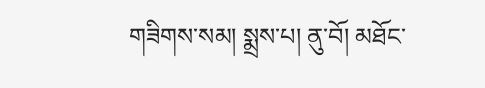གཟིགས་སམ། སྨྲས་པ། ནུ་བོ། མཐོང་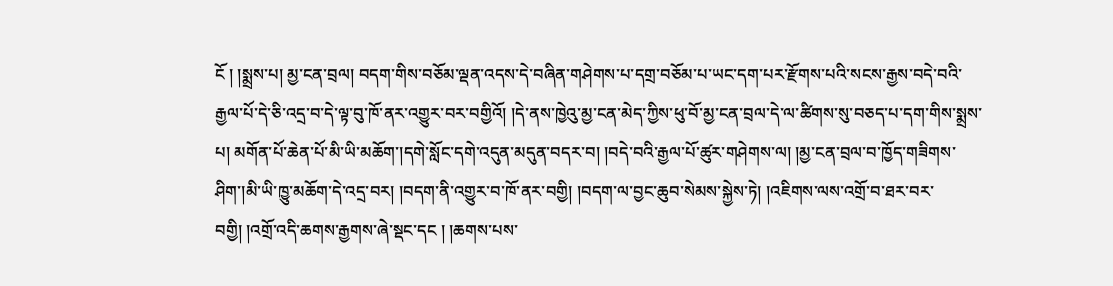ངོ ། །སྨྲས་པ། མྱ་ངན་བྲལ། བདག་གིས་བཅོམ་ལྡན་འདས་དེ་བཞིན་གཤེགས་པ་དགྲ་བཅོམ་པ་ཡང་དག་པར་རྫོགས་པའི་སངས་རྒྱས་བདེ་བའི་རྒྱལ་པོ་དེ་ཅི་འདྲ་བ་དེ་ལྟ་བུ་ཁོ་ནར་འགྱུར་བར་བགྱིའོ། །དེ་ནས་ཁྱེའུ་མྱ་ངན་མེད་ཀྱིས་ཕུ་བོ་མྱ་ངན་བྲལ་དེ་ལ་ཚིགས་སུ་བཅད་པ་དག་གིས་སྨྲས་པ། མགོན་པོ་ཆེན་པོ་མི་ཡི་མཆོག་།དགེ་སློང་དགེ་འདུན་མདུན་བདར་བ། །བདེ་བའི་རྒྱལ་པོ་ཚུར་གཤེགས་ལ། །མྱ་ངན་བྲལ་བ་ཁྱོད་གཟིགས་ཤིག་།མི་ཡི་ཁྱུ་མཆོག་དེ་འདྲ་བར། །བདག་ནི་འགྱུར་བ་ཁོ་ནར་བགྱི། །བདག་ལ་བྱང་ཆུབ་སེམས་སྐྱེས་ཏེ། །འཇིགས་ལས་འགྲོ་བ་ཐར་བར་བགྱི། །འགྲོ་འདི་ཆགས་རྒྱགས་ཞེ་སྡང་དང ། །ཆགས་པས་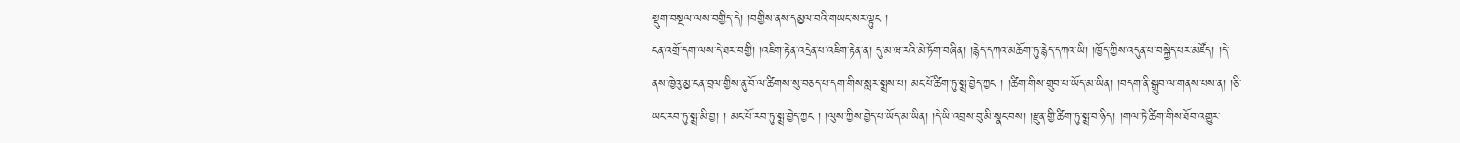སྡུག་བསྔལ་ལས་བགྱིད་དེ། །བགྱིས་ནས་དམྱལ་བའི་གཡང་སར་ལྟུང །
ངན་འགྲོ་དག་ལས་དེ་ཐར་བགྱི། །འཇིག་རྟེན་འདྲེན་པ་འཇིག་རྟེན་ན། དུ་མ་ཝ་རའི་མེ་ཏོག་བཞིན། །རྙེད་དཀའ་མཆོག་ཏུ་རྙེད་དཀའ་ཡི། །ཁྱོད་ཀྱིས་འདུན་པ་བསྐྱེད་པར་མཛོད། །དེ་ནས་ཁྱེའུ་མྱ་ངན་བྲལ་གྱིས་ནུ་བོ་ལ་ཚིགས་སུ་བཅད་པ་དག་གིས་སླར་སྨྲས་པ། མང་པོ་ཚིག་ཏུ་སྨྲ་བྱེད་ཀྱང ། །ཚིག་གིས་གྲུབ་པ་ཡོད་མ་ཡིན། །བདག་ནི་སྒྲུབ་ལ་གནས་པས་ན། །ཅི་ཡང་རབ་ཏུ་སྨྲ་མི་བྱ། ། མང་པོ་རབ་ཏུ་སྨྲ་བྱེད་ཀྱང ། །ལུས་ཀྱིས་བྱེད་པ་ཡོད་མ་ཡིན། །དེ་ཡི་འབྲས་བུ་མི་སྣང་བས། །རྫུན་གྱི་ཚིག་ཏུ་སྨྲ་བ་ཉིད། །གལ་ཏེ་ཚིག་གིས་ཐོབ་འགྱུར་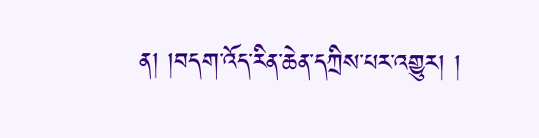ན། །བདག་འོད་རིན་ཆེན་དཀྲིས་པར་འགྱུར། །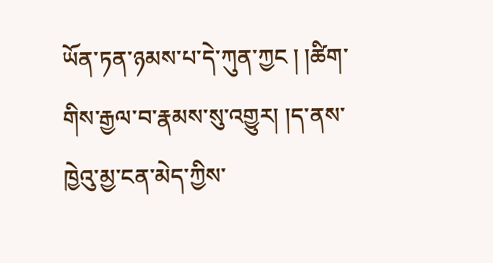ཡོན་ཏན་ཉམས་པ་དེ་ཀུན་ཀྱང ། །ཚིག་གིས་རྒྱལ་བ་རྣམས་སུ་འགྱུར། །ད་ནས་ཁྱེའུ་མྱ་ངན་མེད་ཀྱིས་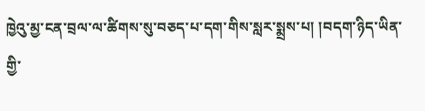ཁྱེའུ་མྱ་ངན་བྲལ་ལ་ཚིགས་སུ་བཅད་པ་དག་གིས་སླར་སྨྲས་པ། །བདག་ཉིད་ཡིན་གྱི་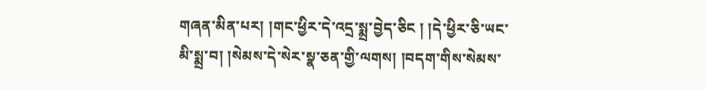གཞན་མིན་པར། །གང་ཕྱིར་དེ་འདྲ་སྨྲ་བྱེད་ཅིང ། །དེ་ཕྱིར་ཅི་ཡང་མི་སྨྲ་བ། །སེམས་དེ་སེར་སྣ་ཅན་གྱི་ལགས། །བདག་གིས་སེམས་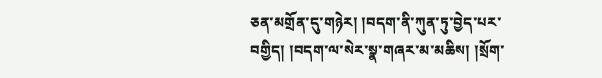ཅན་མགྲོན་དུ་གཉེར། །བདག་ནི་ཀུན་ཏུ་བྱེད་པར་བགྱིད། །བདག་ལ་སེར་སྣ་གཞར་མ་མཆིས། །སྲོག་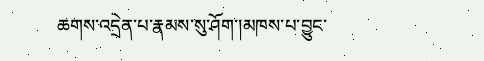ཆགས་འདྲེན་པ་རྣམས་སུ་ཤོག་།མཁས་པ་བྱུང་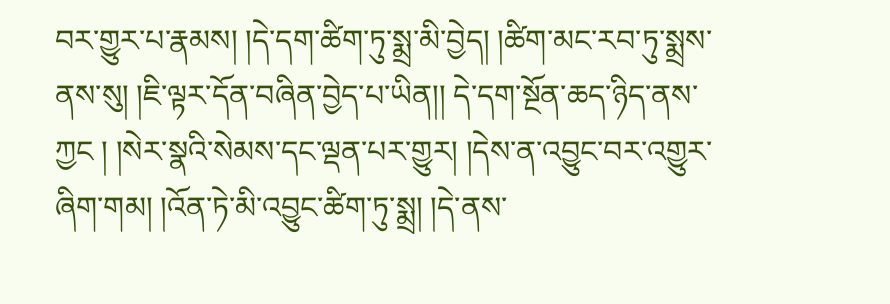བར་གྱུར་པ་རྣམས། །དེ་དག་ཚིག་ཏུ་སྨྲ་མི་བྱེད། །ཚིག་མང་རབ་ཏུ་སྨྲས་ནས་སུ། །ཇི་ལྟར་དོན་བཞིན་བྱེད་པ་ཡིན།། དེ་དག་སྔོན་ཆད་ཉིད་ནས་ཀྱང ། །སེར་སྣའི་སེམས་དང་ལྡན་པར་གྱུར། །དེས་ན་འབྱུང་བར་འགྱུར་ཞིག་གམ། །འོན་ཏེ་མི་འབྱུང་ཚིག་ཏུ་སྨྲ། །དེ་ནས་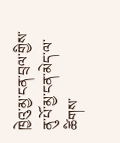ཁྱེའུ་མྱ་ངན་བྲལ་གྱིས་ནུ་པོ་མྱ་ངན་མེད་ལ་ཚིགས་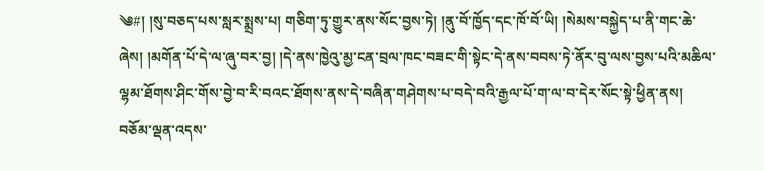༄#། །སུ་བཅད་པས་སླར་སྨྲས་པ། གཅིག་ཏུ་གྱུར་ནས་སོང་བྱས་ཏེ། །ནུ་བོ་ཁྱོད་དང་ཁོ་བོ་ཡི། །སེམས་བསྐྱེད་པ་ནི་གང་ཆེ་ཞེས། །མགོན་པོ་དེ་ལ་ཞུ་བར་བྱ། །དེ་ནས་ཁྱེའུ་མྱ་ངན་བྲལ་ཁང་བཟང་གི་སྟེང་དེ་ནས་བབས་ཏེ་ནོར་བུ་ལས་བྱས་པའི་མཆིལ་ལྷམ་ཐོགས་ཤིང་གོས་བྱེ་བ་རི་བའང་ཐོགས་ནས་དེ་བཞིན་གཤེགས་པ་བདེ་བའི་རྒྱལ་པོ་ག་ལ་བ་དེར་སོང་སྟེ་ཕྱིན་ནས། བཅོམ་ལྡན་འདས་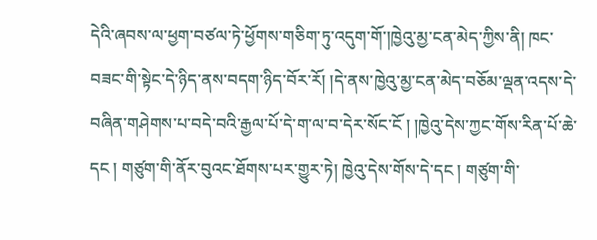དེའི་ཞབས་ལ་ཕྱག་བཙལ་ཏེ་ཕྱོགས་གཅིག་ཏུ་འདུག་གོ་།ཁྱེའུ་མྱ་ངན་མེད་ཀྱིས་ནི། ཁང་བཟང་གི་སྟེང་དེ་ཉིད་ནས་བདག་ཉིད་བོར་རོ། །དེ་ནས་ཁྱེའུ་མྱ་ངན་མེད་བཅོམ་ལྡན་འདས་དེ་བཞིན་གཤེགས་པ་བདེ་བའི་རྒྱལ་པོ་དེ་ག་ལ་བ་དེར་སོང་ངོ ། །ཁྱེའུ་དེས་ཀྱང་གོས་རིན་པོ་ཆེ་དང ། གཙུག་གི་ནོར་བུའང་ཐོགས་པར་གྱུར་ཏེ། ཁྱེའུ་དེས་གོས་དེ་དང ། གཙུག་གི་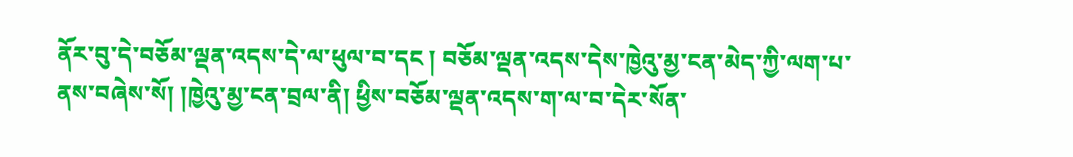ནོར་བུ་དེ་བཅོམ་ལྡན་འདས་དེ་ལ་ཕུལ་བ་དང ། བཅོམ་ལྡན་འདས་དེས་ཁྱེའུ་མྱ་ངན་མེད་ཀྱི་ལག་པ་ནས་བཞེས་སོ། །ཁྱེའུ་མྱ་ངན་བྲལ་ནི། ཕྱིས་བཅོམ་ལྡན་འདས་ག་ལ་བ་དེར་སོན་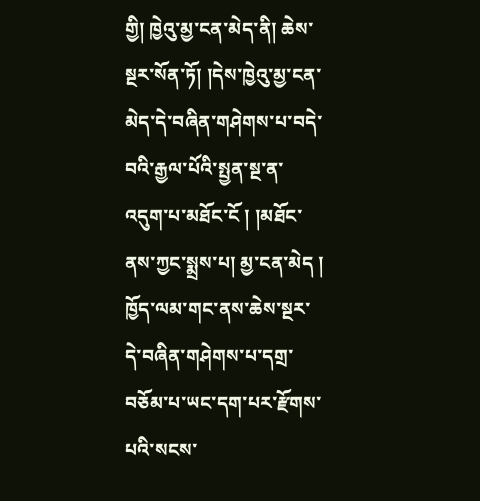གྱི། ཁྱེའུ་མྱ་ངན་མེད་ནི། ཆེས་སྔར་སོན་ཏོ། །དེས་ཁྱེའུ་མྱ་ངན་མེད་དེ་བཞིན་གཤེགས་པ་བདེ་བའི་རྒྱལ་པོའི་སྤྱན་སྔ་ན་འདུག་པ་མཐོང་ངོ ། །མཐོང་ནས་ཀྱང་སྨྲས་པ། མྱ་ངན་མེད ། ཁྱོད་ལམ་གང་ནས་ཆེས་སྔར་དེ་བཞིན་གཤེགས་པ་དགྲ་བཅོམ་པ་ཡང་དག་པར་རྫོགས་པའི་སངས་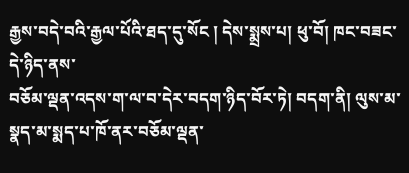རྒྱས་བདེ་བའི་རྒྱལ་པོའི་ཐད་དུ་སོང ། དེས་སྨྲས་པ། ཕུ་བོ། ཁང་བཟང་དེ་ཉིད་ནས་
བཅོམ་ལྡན་འདས་ག་ལ་བ་དེར་བདག་ཉིད་བོར་ཏེ། བདག་ནི། ལུས་མ་སྣད་མ་སྨད་པ་ཁོ་ནར་བཅོམ་ལྡན་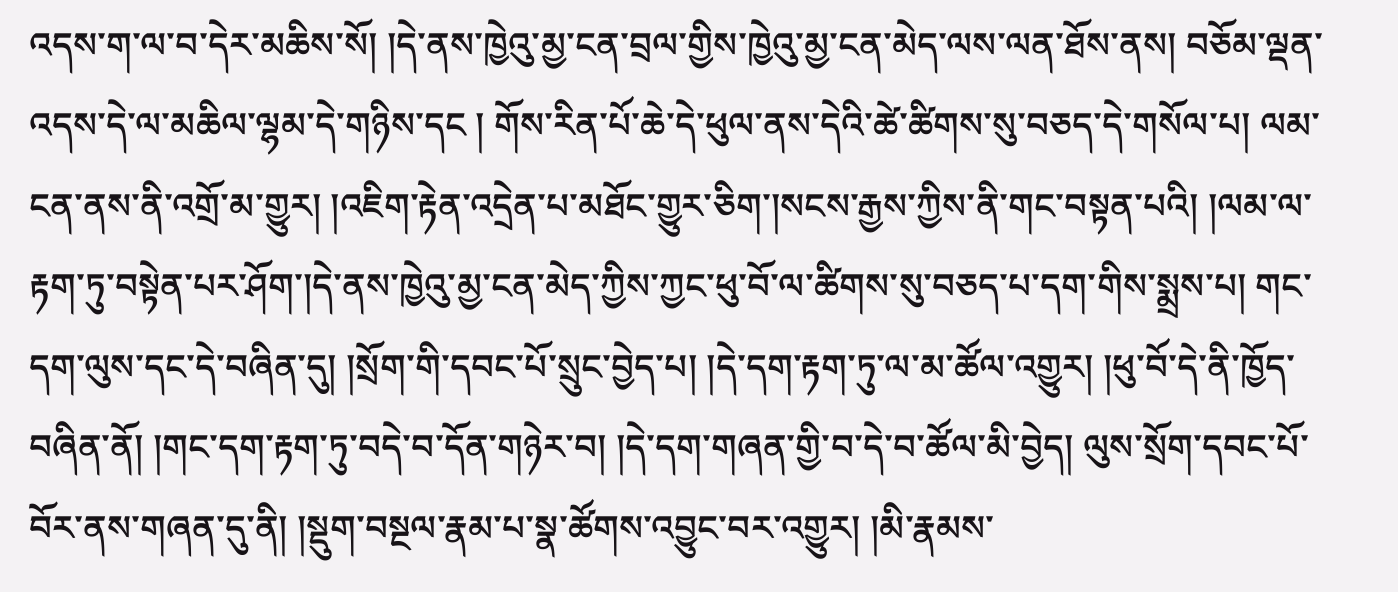འདས་ག་ལ་བ་དེར་མཆིས་སོ། །དེ་ནས་ཁྱེའུ་མྱ་ངན་བྲལ་གྱིས་ཁྱེའུ་མྱ་ངན་མེད་ལས་ལན་ཐོས་ནས། བཅོམ་ལྡན་འདས་དེ་ལ་མཆིལ་ལྷམ་དེ་གཉིས་དང ། གོས་རིན་པོ་ཆེ་དེ་ཕུལ་ནས་དེའི་ཚེ་ཚིགས་སུ་བཅད་དེ་གསོལ་པ། ལམ་ངན་ནས་ནི་འགྲོ་མ་གྱུར། །འཇིག་རྟེན་འདྲེན་པ་མཐོང་གྱུར་ཅིག་།སངས་རྒྱས་ཀྱིས་ནི་གང་བསྟན་པའི། །ལམ་ལ་རྟག་ཏུ་བསྟེན་པར་ཤོག་།དེ་ནས་ཁྱེའུ་མྱ་ངན་མེད་ཀྱིས་ཀྱང་ཕུ་བོ་ལ་ཚིགས་སུ་བཅད་པ་དག་གིས་སྨྲས་པ། གང་དག་ལུས་དང་དེ་བཞིན་དུ། །སྲོག་གི་དབང་པོ་སྲུང་བྱེད་པ། །དེ་དག་རྟག་ཏུ་ལ་མ་ཚོལ་འགྱུར། །ཕུ་བོ་དེ་ནི་ཁྱོད་བཞིན་ནོ། །གང་དག་རྟག་ཏུ་བདེ་བ་དོན་གཉེར་བ། །དེ་དག་གཞན་གྱི་བ་དེ་བ་ཚོལ་མི་བྱེད། ལུས་སྲོག་དབང་པོ་བོར་ནས་གཞན་དུ་ནི། །སྡུག་བསྔལ་རྣམ་པ་སྣ་ཚོགས་འབྱུང་བར་འགྱུར། །མི་རྣམས་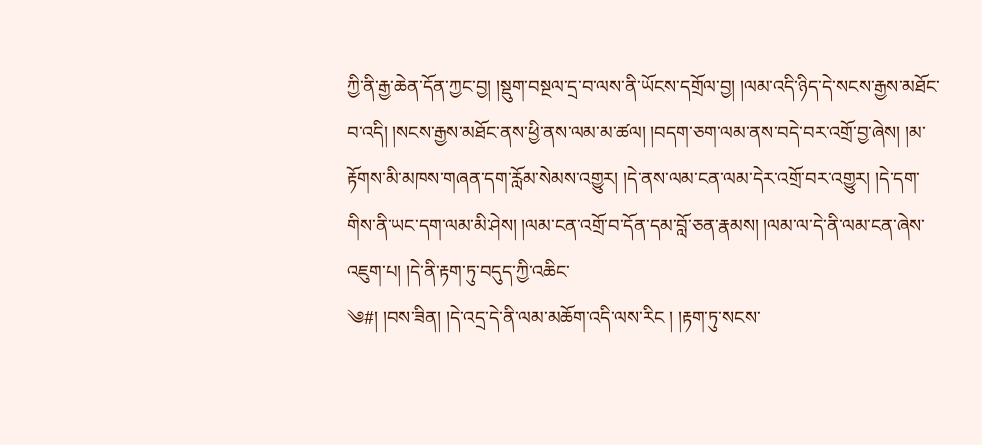ཀྱི་ནི་རྒྱ་ཆེན་དོན་ཀྱང་བྱ། །སྡུག་བསྔལ་དྲ་བ་ལས་ནི་ཡོངས་དགྲོལ་བྱ། །ལམ་འདི་ཉིད་དེ་སངས་རྒྱས་མཐོང་བ་འདི། །སངས་རྒྱས་མཐོང་ནས་ཕྱི་ནས་ལམ་མ་ཚལ། །བདག་ཅག་ལམ་ནས་བདེ་བར་འགྲོ་བྱ་ཞེས། །མ་རྟོགས་མི་མཁས་གཞན་དག་རློམ་སེམས་འགྱུར། །དེ་ནས་ལམ་ངན་ལམ་དེར་འགྲོ་བར་འགྱུར། །དེ་དག་གིས་ནི་ཡང་དག་ལམ་མི་ཤེས། །ལམ་ངན་འགྲོ་བ་དོན་དམ་བློ་ཅན་རྣམས། །ལམ་ལ་དེ་ནི་ལམ་ངན་ཞེས་འཇུག་པ། །དེ་ནི་རྟག་ཏུ་བདུད་ཀྱི་འཆིང་
༄#། །བས་ཟིན། །དེ་འདྲ་དེ་ནི་ལམ་མཆོག་འདི་ལས་རིང ། །རྟག་ཏུ་སངས་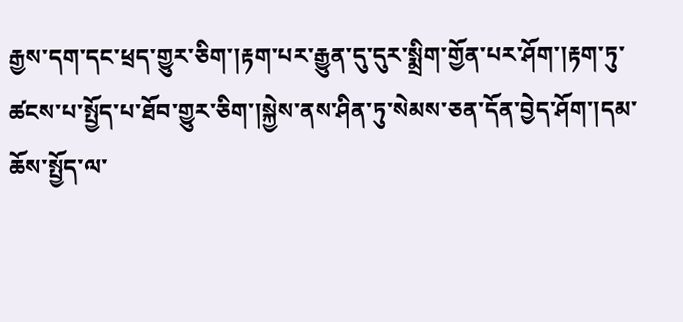རྒྱས་དག་དང་ཕྲད་གྱུར་ཅིག་།རྟག་པར་རྒྱུན་དུ་དུར་སྨྲིག་གྱོན་པར་ཤོག་།རྟག་ཏུ་ཚངས་པ་སྤྱོད་པ་ཐོབ་གྱུར་ཅིག་།སྐྱེས་ནས་ཤིན་ཏུ་སེམས་ཅན་དོན་བྱེད་ཤོག་།དམ་ཆོས་སྤྱོད་ལ་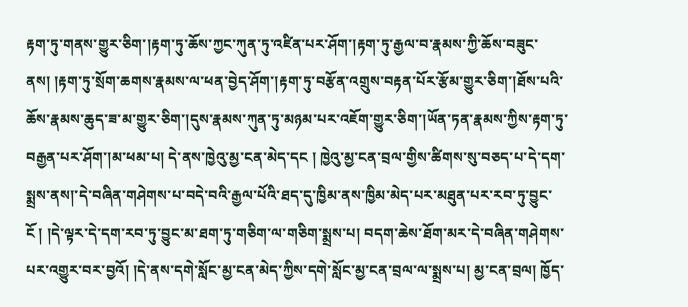རྟག་ཏུ་གནས་གྱུར་ཅིག་།རྟག་ཏུ་ཆོས་ཀྱང་ཀུན་ཏུ་འཛིན་པར་ཤོག་།རྟག་ཏུ་རྒྱལ་བ་རྣམས་ཀྱི་ཆོས་བཟུང་ནས། །རྟག་ཏུ་སྲོག་ཆགས་རྣམས་ལ་ཕན་བྱེད་ཤོག་།རྟག་ཏུ་བརྩོན་འགྲུས་བརྟན་པོར་རྩོམ་གྱུར་ཅིག་།ཐོས་པའི་ཆོས་རྣམས་ཆུད་ཟ་མ་གྱུར་ཅིག་།དུས་རྣམས་ཀུན་ཏུ་མཉམ་པར་འཇོག་གྱུར་ཅིག་།ཡོན་ཏན་རྣམས་ཀྱིས་རྟག་ཏུ་བརྒྱན་པར་ཤོག་།མ་ཕམ་པ། དེ་ནས་ཁྱེའུ་མྱ་ངན་མེད་དང ། ཁྱེའུ་མྱ་ངན་བྲལ་གྱིས་ཚིགས་སུ་བཅད་པ་དེ་དག་སྨྲས་ནས།་དེ་བཞིན་གཤེགས་པ་བདེ་བའི་རྒྱལ་པོའི་ཐད་དུ་ཁྱིམ་ནས་ཁྱིམ་མེད་པར་མཐུན་པར་རབ་ཏུ་བྱུང་ངོ ། །དེ་ལྟར་དེ་དག་རབ་ཏུ་བྱུང་མ་ཐག་ཏུ་གཅིག་ལ་གཅིག་སྨྲས་པ། བདག་ཆེས་ཐོག་མར་དེ་བཞིན་གཤེགས་པར་འགྱུར་བར་བྱའོ། །དེ་ནས་དགེ་སློང་མྱ་ངན་མེད་ཀྱིས་དགེ་སློང་མྱ་ངན་བྲལ་ལ་སྨྲས་པ། མྱ་ངན་བྲལ། ཁྱོད་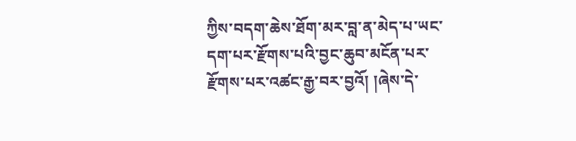ཀྱིས་བདག་ཆེས་ཐོག་མར་བླ་ན་མེད་པ་ཡང་དག་པར་རྫོགས་པའི་བྱང་ཆུབ་མངོན་པར་རྫོགས་པར་འཚང་རྒྱ་བར་བྱའོ། །ཞེས་དེ་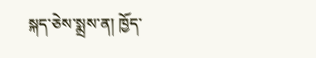སྐད་ཅེས་སྨྲས་ན། ཁྱོད་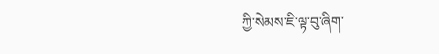ཀྱི་སེམས་ཇི་ལྟ་བུ་ཞིག་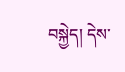བསྐྱེད། དེས་